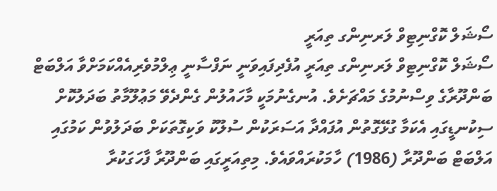ސޯޝަލް ކޮގްނިޓިވް ލަރނިންގ ތިއަރީ
ސޯޝަލް ކޮގްނިޓިވް ލަރނިންގ ތިއަރީ އުފެދިފައިވަނީ ނަފްސާނީ ޢިލްމުވެރިއެއްކަމަށްވާ އަލްބަޓް ބަންދޫރާގެ ވިސްނުމުގެ މައްޗަށެވެ. އުނގެނުމަކީ މާހައުލުން ގެންދެވޭ މަޢުލޫމާތު ބަދަލުކޮށް ސިކުނޑީގައި އެކަމާ ގުޅޭގޮތުން އުފައްދާ އަސަރަކުން ސުލޫކު ވަކިގޮތަކަށް ބަދަލުވުން ކަމުގައި އަލްބަޓް ބަންދޫރާ (1986) ހާމަކުރައްވައެވެ. މިތިއަރީގައި ބަންދޫރާ ފާހަގަކުރާ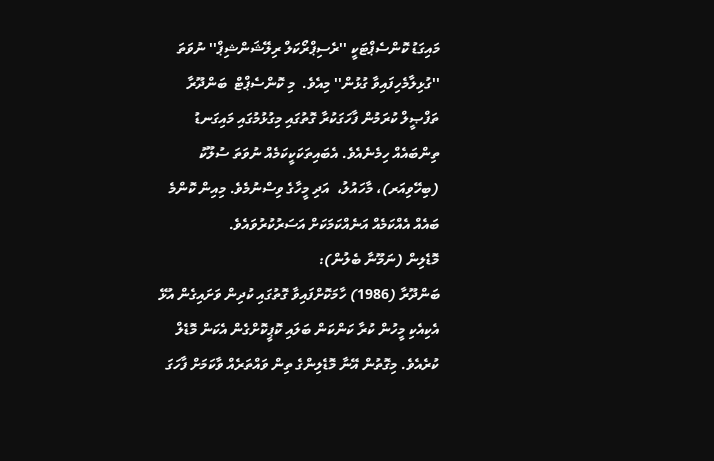މައިގަޑު ކޮންސެޕްޓަކީ ''ރެސިޕްރޯކަލް ރިލޭޝަންޝިޕް'' ނުވަތަ ''ގުޅިލާމެހިފައިވާ ގުޅުން'' މިއެވެ.  މި ކޮންސެޕްޓް  ބަންދޫރާ ތަފްޞީލް ކުރަމުން ފާހަގަކުރާ ގޮތުގައި މިގުޅުމުގައި މައިގަނޑު ތިންބައެއް ހިމެނެއެވެ. އެބައިތަކަކީކަމެއް ނުވަތަ ސުލޫކު (ބިހޭވިއަރ)، މާހައުލު،  އަދި މީހާގެ ވިސްނުމެވެ. މިއިން ކޮންމެ ބައެއް އެއްކަމެއް އަނެއްކަމަކަށް އަސަރުކުރުވައެވެ.
މޮޑެލިން (ނަމޫނާ ބެލުން):
ބަންދޫރާ (1986) ހާމަކޮށްފައިވާ ގޮތުގައި ކުދިން ވަށައިގެން އުޅޭ އެކިއެކި މީހުން ކުރާ ކަންކަން ބަލައި ކޮޕީކޮށްގެން އެކަން މޮޑެލް ކުރެއެވެ. މިގޮތުން އޭނާ މޮޑެލިންގެ ތިން ވައްތަރެއް ވާކަމަށް ފާހަގަ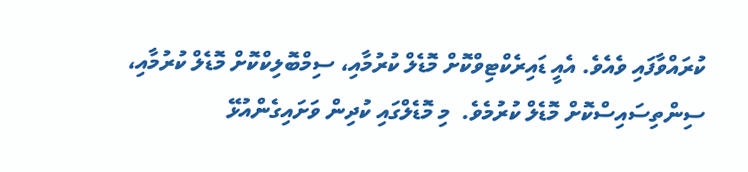ކުރައްވާފައި ވެއެވެ. އެއީ ޑައިރެކްޓިވްކޮށް މޮޑެލް ކުރުމާއި، ސިމްބޮލިކްކޮށް މޮޑެލް ކުރުމާއި، ސިންތިސައިސްކޮށް މޮޑެލް ކުރުމެވެ.  މި މޮޑެލްގައި ކުދިން ވަށައިގެންއުޅޭ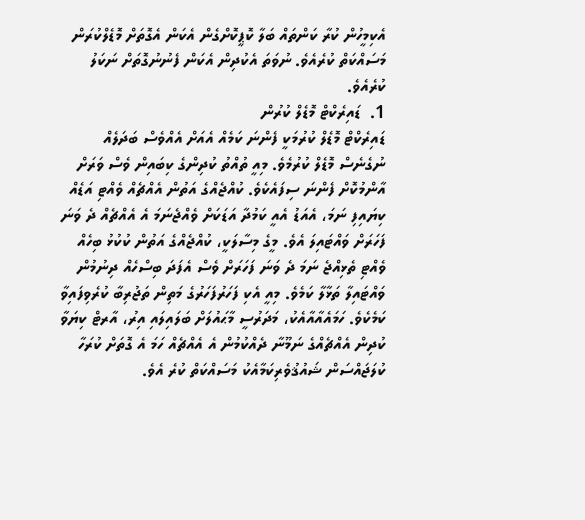އެކިމީހުން ކުރާ ކަންތައް ބަލާ ކޮޕީކޮށްގެން އެކަން އެގޮތަށް މޮޑެލްކުރަން މަސައްކަތް ކުރެއެވެ. ނުވަތަ އެކުދިން އެކަން ފެނުނުގޮތަށް ނަކަލު ކުރެއެވެ.
1.  ޑައިރެކްޓް މޮޑެލް ކުރުން
ޑައިރެކްޓް މޮޑެލް ކުރުމަކީ ފެންނަ ކަމެއް އެއަށް އެއްވެސް ބަދަލެއް ނުގެނެސް މޮޑެލް ކުރުމެވެ. މިއީ ތުއްތު ކުދިންގެ ކިބައިން ވެސް ވަރަށް އާންމުކޮށް ފެންނަ ސިފައެކެވެ. ކުއްޖެއްގެ އަތުން އެއްޗެއް ވެއްޓި އަޑެއް ކިޔައިފި ނަމަ، އެއަޑު އެއީ ކަމުދާ އަޑަކަށް ވެއްޖެނަމަ އެ އެއްޗެއް ދެ ވަނަ ފަހަރަށް ވައްޓައިލަ އެވެ. މީގެ މިސާލަކީ، ކުއްޖެއްގެ އަތުން ކުކުޅު ބިހެއް ވެއްޓި ތެޅިއްޖެ ނަމަ ދެ ވަނަ ފަހަރަށް ވެސް އެފަދަ ބިސްހެއް ދިނުމުން ވައްޓައިލާ ތަޅާލާ ކަމެވެ. މިއީ އެކި ފަހަރުފަހަރުގެ މަތިން ތަޖުރިބާ ކުރެވިފައިވާ ކަމެކެވެ. ހަމައެއާއާއެކު، މަދަރުސީ މާޙައުލަށް ބަލައިލައި އިރު، އާރޓް ކިޔަވާ ކުދިން އެއްޗެއްގެ ނަމޫނާ ދެއްކުމުން އެ އެއްޗެއް ހަމަ އެ ގޮތަށް ކުރަހާ ކުލަޖައްސަން ޝައުޤުވެރިކަމާއެކު މަސައްކަތް ކުރެ އެވެ.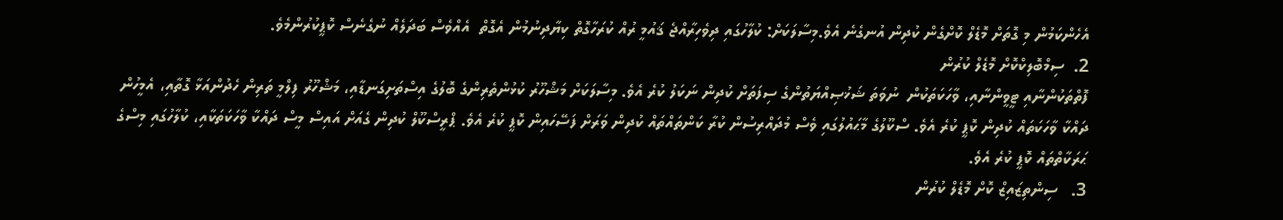އެހެންކަމުން މި ގޮތަށް މޮޑެލް ކޮށްގެން ކުދިން އުނގެނެ އެވެ.މިސާލަކަށް: ކުލާހުގައި ދިވެހިރާއްޖެ ޤައުމީ ރުއް ކުރަހާގޮތް ކިޔާދިނުމުން އެގޮތް  އެއްވެސް ބަދަލެއް ނުގެނެސް ކޮޕީކުރުންމެވެ.
2.  ސިމްބޮލިކްކޮށް މޮޑެލް ކުރުން
ފޮތްތަކުންނާއި ޓީވީންނާއި، ވާހަކަތަކުން  ނުވަތަ ޝަޚުޞިއްޔަތުންގެ ސިފަތަށް ކުދިން ނަކަލު ކުރެ އެވެ. މިސާލަކަށް މަޝްހޫރު ކުޅުންތެރިންގެ ބޮލުގެ އިސްތަށިގަނޑާއި، މަޝްހޫރު ފިލްމީ ތަރިން ހެދުންއަޅާ ގޮތާއި، އެމީހުން ދައްކާ ވާހަކަތައް ކުދިން ކޮޕީ ކުރެ އެވެ. ސްކޫލުގެ މާޙައުލުގައި ވެސް މުދައްރިސުން ކުރާ ކަންތައްތައް ކުދިން ވަރަށް ފަސޭހައިން ކޮޕީ ކުރެ އެވެ. ޕްރީސްކޫލް ކުދިން ގެއަށް އައިސް މީސް ދައްކާ ވާހަކަތަކާއި، ކުލާހުގައި މިސްގެ ޙަރަކާތްތައް ކޮޕީ ކުރެ އެވެ.
3.   ސިންތިޒައިޒް ކޮށް މޮޑެލް ކުރުން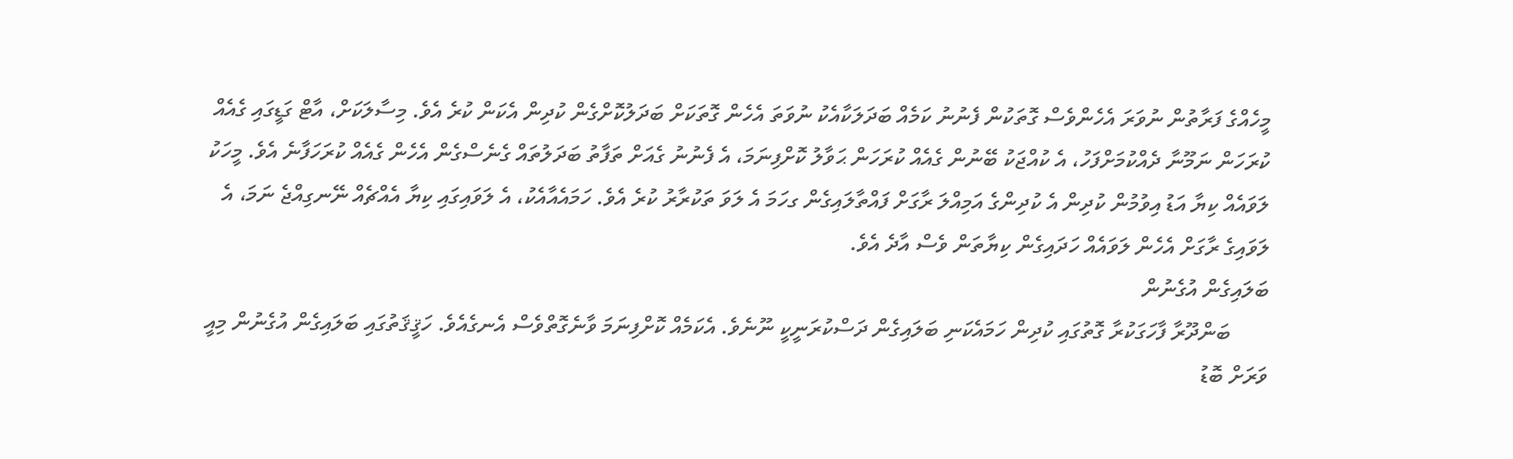މީހެއްގެ ފަރާތުން ނުވަރަ އެހެންވެސް ގޮތަކުން ފެނުނު ކަމެއް ބަދަލަކާއެކު ނުވަތަ އެހެން ގޮތަކަށް ބަދަލުކޮށްގެން ކުދިން އެކަން ކުރެ އެވެ. މިސާލަކަށް، އާޓް ގަޑީގައި ގެއެއް ކުރަހަން ނަމޫނާ ދެއްކުމަށްފަހު، އެ ކުއްޖަކު ބޭނުން ގެއެއް ކުރަހަން ޙަވާލު ކޮށްފިނަމަ، އެ ފެނުނު ގެއަށް ތަފާތު ބަދަލުތައް ގެނެސްގެން އެހެން ގެއެއް ކުރަހަފާނެ އެވެ. މީހަކު ލަވައެއް ކިޔާ އަޑު އިވުމުން ކުދިން އެ ކުދިންގެ އަމިއްލަ ރާގަށް ފައްތާލައިގެން ގހަމަ އެ ލަވަ ތަކުރާރު ކުރެ އެވެ. ހަމައެއާއެކު، އެ ލަވައިގައި ކިޔާ އެއްޗެއް ނޭނގިއްޖެ ނަމަ، އެ ލަވައިގެ ރާގަށް އެހެން ލަވައެއް ހަދައިގެން ކިޔާތަން ވެސް އާދެ އެވެ.
ބަލައިގެން އުގެނުން
       ބަންދޫރާ ފާހަގަކުރާ ގޮތުގައި ކުދިން ހަމައެކަނި ބަލައިގެން ދަސްކުރަނީކީ ނޫނެވެ. އެކަމެއް ކޮށްފިނަމަ ވާނެގޮތްވެސް އެނގެއެވެ. ހަޤީޤަތުގައި ބަލައިގެން އުގެނުން މިއީ ވަރަށް ބޮޑު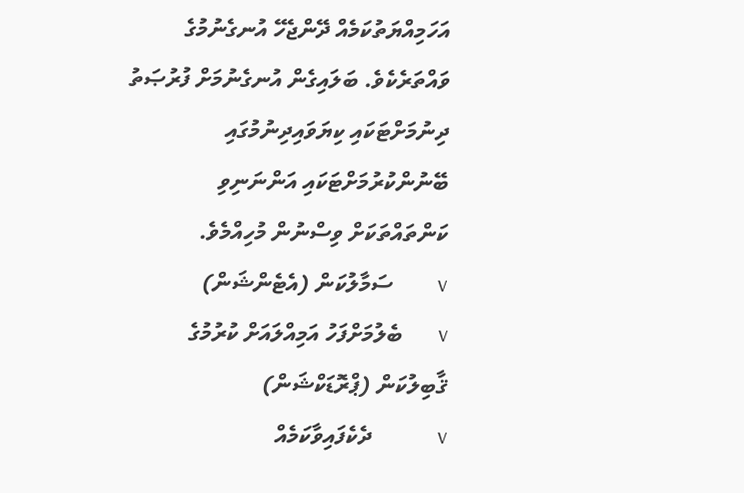އަހަމިއްޔަތުކަމެއް ދޭންޖެހޭ އުނގެނުމުގެ ވައްތަރެކެވެ. ބަލައިގެން އުނގެނުމަށް ފުރުޞަތު ދިނުމަށްޓަކައި ކިޔަވައިދިނުމުގައި ބޭނުންކުރުމަށްޓަކައި އަންނަނިވި ކަންތައްތަކަށް ވިސްނުން މުހިއްމެވެ.
v         ސަމާލުކަން (އެޓެންޝަން)
v       ބެލުމަށްފަހު އަމިއްލައަށް ކުރުމުގެ ޤާބިލުކަން (ޕްރޮޑަކްޝަން)
v             ދެކެފައިވާކަމެއް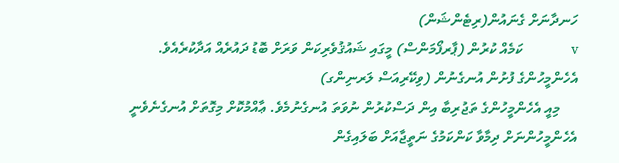ހަނދާނަށް ގެނައުން(ރިޓެންޝަން)
v            ކަމެއް ކުރުން (ޕާރފޯމަންސް) މީގައި ޝައުޤުވެރިކަން ވަރަށް ބޮޑު ދައުރެއް އަދާކުރެއެވެ.
އެހެންމީހުންގެ ފުށުން އުނގެނުން (ވިކޭރިއަސް ލަރނިންގ)
     މިއީ އެހެންމީހުންގެ ތަޖުރިބާ އިން ދަސްކުރުން ނުވަތަ އުނގެނުމެވެ. ޢާއްމުކޮށް މިގޮތަށް އުނގެނެވެނީ އެހެންމީހުންނަށް ދިމާވާ ކަންކަމުގެ ނަތީޖާއަށް ބަލައިގެން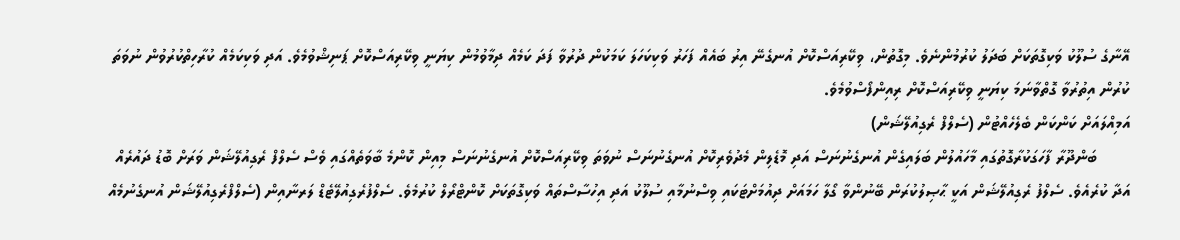އޭނާގެ ސުލޫކު ވަކިގޮތަކަށް ބަދަލު ކުރުމުންނެވެ. މިގޮތުން، ވިކޭރިއަސްކޮށް އުނގެނޭ އިރު ބައެއް ފަހަރު ވަކިކަހަލަ ކަމަކުން ދުރުވާ ފަދަ ކަމެއް ދިމާވުމުން ކިޔަނީ ވިކޭރިއަސްކޮށް ޕަނިޝްވުމެވެ. އަދި ވަކިކަމެއް ކުރާހިތްކުރުވުން ނުވަތަ ކުރުން އިތުރުވާ ގޮތްވާނަމަ ކިޔަނީ ވިކޭރިއަސްކޮށް ރިއިންފޯސްވުމެވެ.
އަމިއްލައަށް ކަންކަން ބެލެހެއްޓުން (ސެލްފް ރެގިއުލޭޝަން)
       ބަންދޫރާ ފާހަގަކުރާގޮތުގައި މާހައުލުން ބަލައިގެން އުނގެނުނަސް އަދި މޮޑެލިން މެދުވެރިކޮށް އުނގެނުނަސް ނުވަތަ ވިކޭރިއަސްކޮށް އުނގެނުނަސް މިއިން ކޮންމެ ބާވަތެއްގައި ވެސް ސެލްފް ރެގިއުލޭޝަން ވަރަށް ބޮޑު ދައުރެއް އަދާ ކުރެއެވެ. ސެލްފު ރެގިއުލޭޝަން އަކީ ޙާޞިލުކުރަން ބޭނުންވާ ގޯލާ ހަމައަށް ދިއުމަށްޓަކައި ވިސްނުމާއި ސުލޫކު އަދި އިހުސާސްތައް ވަކިގޮތަކަށް ކޮންޓްރޯލް ކުރުމެވެ. ސެލްފުރެގިއުލޭޓެޑް ލަރނާއިން (ސެލްފްރެގިއުލޭޝަން އުނގެނުމެއް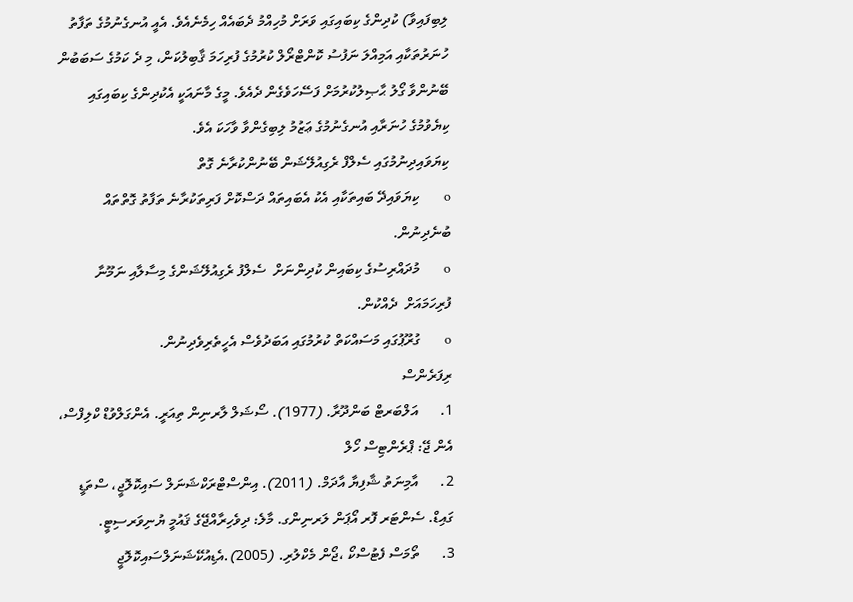ލިބިފައިވާ) ކުދިންގެ ކިބައިގައި ވަރަށް މުހިއްމު ދެބައެއް ހިމެނެއެވެ. އެއީ އުނގެނުމުގެ ތަފާތު ހުނަރުތަކާއި އަމިއްލަ ނަފުސު ކޮންޓްރޯލް ކުރުމުގެ ފުރިހަމަ ޤާބިލުކަން، މި ދެ ކަމުގެ ސަބަބުން ބޭނުންވާ ގޯލު ޙާޞިލުކުރުމަށް ފަސޭހަވެގެން ދެއެވެ. މީގެ މާނައަކީ އެކުދިންގެ ކިބައިގައި ކިޔެވުމުގެ ހުނަރާއި އުނގެނުމުގެ ޢަޒުމު ލިބިގެންވާ ވާހަކަ އެވެ.
ކިޔަވައިދިނުމުގައި ސެލްފް ރެގިއުލޭޝަން ބޭނުންކުރާނެ ގޮތް
o        ކިޔަވައިދޭ ބައިތަކާއި އެކު އެބައިތައް ދަސްކޮށް ފަރިތަކުރާނެ ތަފާތު ގޮތްތައް ބުނެދިނުން.
o        މުދައްރިސުގެ ކިބައިން ކުދިންނަށް  ސެލްފު ރެގިއުލޭޝަންގެ މިސާލާއި ނަމޫނާ ފުރިހަމައަށް  ދެއްކުން.
o        ގުރޫޕުގައި މަސައްކަތް ކުރުމުގައި އަބަދުވެސް އެހީތެރިވެދިނުން.
ރިފަރެންސް
1.      އަލްބަރޓް ބަންދޫރާ. (1977). ސޯޝަލް ލާރނިން ތިއަރީ. އެންގަލްވުޑް ކްލިފްސް، އެން ޖޭ: ޕްރެންޓިސް ހޯލް
2.      އާމިނަތު ޝާފިޔާ އާދަމް. (2011). އިންސްޓްރަކްޝަނަލް ސައިކޮލޮޖީ، ސްތަޑީ ގައިޑް. ސެންޓަރ ފޮރ އޯޕަން ލަރނިންގ. މާލެ: ދިވެހިރާއްޖޭގެ ޤައުމީ ޔުނިވަރސިޓީ.
3.      ތޯމަސް ފެޓުސްކޯ ،ޖޯން މެކްލުރި. (2005).އެޑިއުކޭޝަނަލްސައިކޮލޮޖީ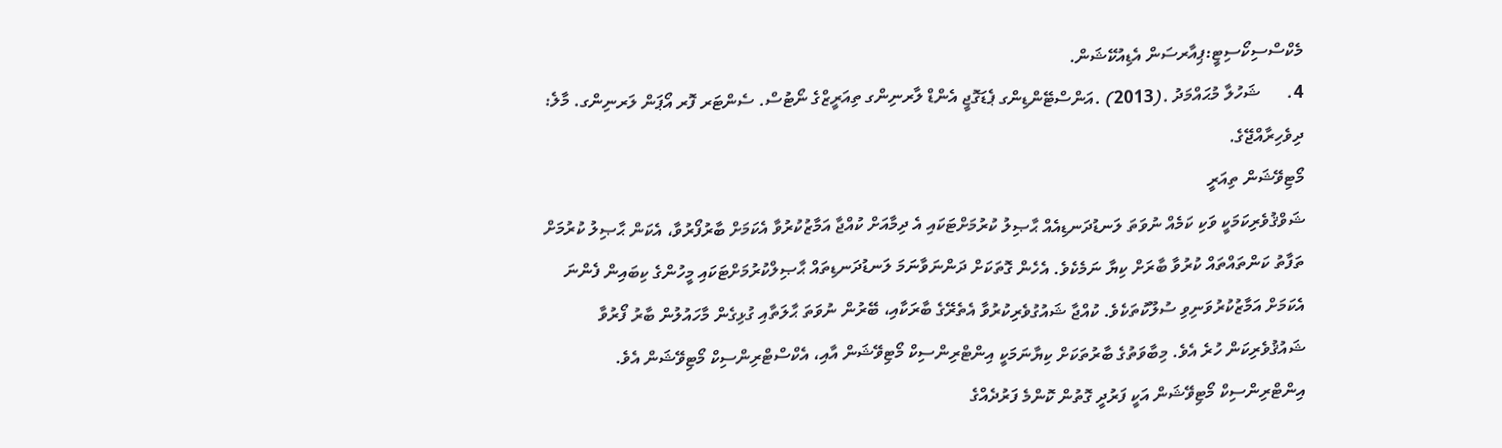މެކްސްސިކޯސިޓީ:ޕިއާރސަން އެޑިއުކޭޝަން.
4.      ޝަހުލާ މުޙައްމަދު .(2013) .އަންސްޓޭންޑިންގ ޕެޑަގޮޖީ އެންޑް ލާރނިންގ ތިއަރީޒްގެ ނޯޓުސް. ސެންޓަރ ފޮރ އޯޕަން ލަރނިންގ. މާލެ: ދިވެހިރާއްޖޭގެ.
މޯޓިވޭޝަން ތިއަރީ
ޝަވްޤުވެރިކަމަކީ ވަކި ކަމެއް ނުވަތަ ލަނޑުދަނޑިއެއް ޙާޞިލު ކުރުމަށްޓަކައި އެ ދިމާއަށް ކުއްޖާ އަމާޒުކުރުވާ އެކަމަށް ބާރުފޯރުވާ، އެކަން ޙާޞިލު ކުރުމަށް ތަފާތު ކަންތައްތައް ކުރުވާ ބާރަށް ކިޔާ ނަމެކެވެ. އެހެން ގޮތަކަށް ދަންނަވާނަމަ ލަނޑުދަނޑިތައް ޙާޞިލްކުރުމަށްޓަކައި މީހުންގެ ކިބައިން ފެންނަ އެކަމަށް އަމާޒުކުރުވަނިވި ސުލޫކުތަކެވެ. ކުއްޖާ ޝައުގުވެރިކުރުވާ އެތެރޭގެ ބާރަކާއި، ބޭރުން ނުވަތަ ޙާލަތާއި ގުޅިގެން މާހައުލުން ބާރު ފޯރުވާ ޝައުޤުވެރިކަން ހުރެ އެވެ. މިބާވަތުގެ ބާރުތަކަށް ކިޔާނަމަކީ އިންޓްރިންސިކް މޯޓިވޭޝަން އާއި، އެކްސްޓްރިންސިކް މޯޓިވޭޝަން އެވެ. އިންޓްރިންސިކް މޯޓިވޭޝަން އަކީ ފަރުދީ ގޮތުން ކޮންމެ ފަރުދެއްގެ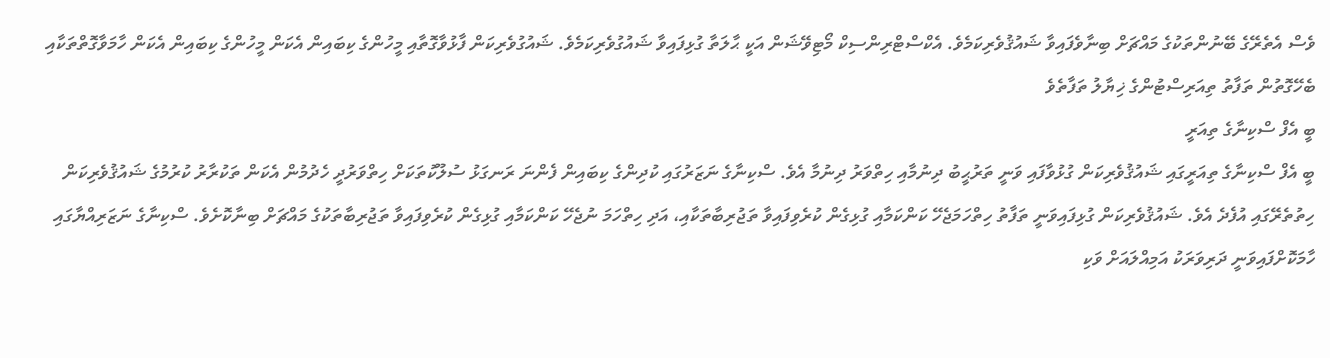ވެސް އެތެރޭގެ ބޭނުންތަކުގެ މައްޗަށް ބިނާވެފައިވާ ޝައުޤުވެރިކަމެވެ. އެކްސްޓްރިންސިކް މޯޓިވޭޝަން އަކީ ޙާލަތާ ގުޅިފައިވާ ޝައުގުވެރިކަމެވެ. ޝައުގުވެރިކަން ފާޅުވާގޮތާއި މީހުންގެ ކިބައިން އެކަން މީހުންގެ ކިބައިން އެކަން ހާމަވާގޮތްތަކާއި ބެހޭގޮތުން ތަފާތު ތިއަރިސްޓުންގެ ޚިޔާލު ތަފާތެވެ
ބީ އެފް ސްކިނާގެ ތިއަރީ
ބީ އެފް ސްކިނާގެ ތިއަރީގައި ޝައުޤުވެރިކަން ގުޅުވާފައި ވަނީ ތަރުޙީބު ދިނުމާއި ހިތްވަރު ދިނުމާ އެވެ. ސްކިނާގެ ނަޒަރުގައި ކުދިންގެ ކިބައިން ފެންނަ ރަނގަޅު ސުލޫކުތަކަށް ހިތްވަރުދީ ހެދުމުން އެކަން ތަކުރާރު ކުރުމުގެ ޝައުޤުވެރިކަން ހިތުތެރޭގައި އުފެދެ އެވެ. ޝައުޤުވެރިކަން ގުޅިފައިވަނީ ތަފާތު ހިތްހަމަޖެހޭ ކަންކަމާއި ގުޅިގެން ކުރެވިފައިވާ ތަޖުރިބާތަކާއި، އަދި ހިތްހަމަ ނުޖެހޭ ކަންކަމާއި ގުޅިގެން ކުރެވިފައިވާ ތަޖުރިބާތަކުގެ މައްޗަށް ބިނާކޮށެވެ. ސްކިނާގެ ނަޒަރިއްޔާގައި ހާމަކޮށްފައިވަނީ ދަރިވަރަކު އަމިއްލައަށް ވަކި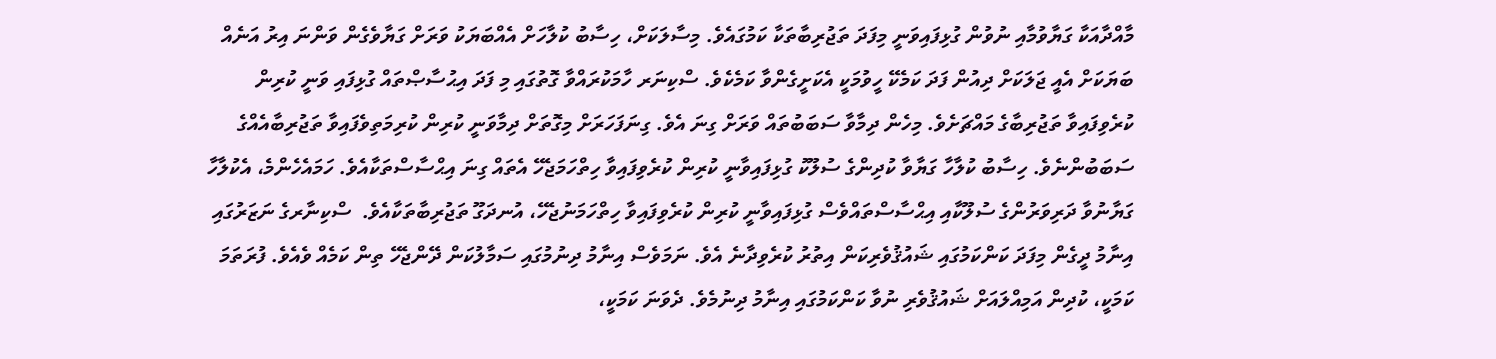މާއްދާއަކާ ގަޔާވުމާއި ނުވުން ގުޅިފައިވަނީ މިފަދަ ތަޖުރިބާތަކާ ކަމުގައެވެ. މިސާލަކަށް، ހިސާބު ކުލާހަށް އެއްބަޔަކު ވަރަށް ގަޔާވެގެން ވަންނަ އިރު އަނެއް ބަޔަކަށް އެއީ ޖަލަކަށް ދިއުން ފަދަ ކަމެކޭ ހީވުމަކީ އެކަށީގެންވާ ކަމެކެވެ. ސްކިނަރ ހާމަކުރައްވާ ގޮތުގައި މި ފަދަ އިޙުސާޞްތައް ގުޅިފައި ވަނީ ކުރިން ކުރެވިފައިވާ ތަޖުރިބާގެ މައްޗަށެވެ. މިހެން ދިމާވާ ސަބަބުތައް ވަރަށް ގިނަ އެވެ. ގިނަފަހަރަށް މިގޮތަށް ދިމާވަނީ ކުރިން ކުރިމަތިވެފައިވާ ތަޖުރިބާއެއްގެ ސަބަބުންނެވެ. ހިސާބު ކުލާހާ ގަޔާވާ ކުދިންގެ ސުލޫކު ގުޅިފައިވާނީ ކުރިން ކުރެވިފައިވާ ހިތްހަމަޖެހޭ އެތައް ގިނަ އިޙްސާސްތަކާއެވެ. ހަމައެހެންމެ، އެކުލާހާ ގަޔާނުވާ ދަރިވަރުންގެ ސުލޫކާއި އިޙްސާސްތައްވެސް ގުޅިފައިވާނީ ކުރިން ކުރެވިފައިވާ ހިތްހަމަނުޖެހޭ، އުނދަގޫ ތަޖުރިބާތަކާއެވެ.  ސްކިނާރގެ ނަޒަރުގައި އިނާމު ދީގެން މިފަދަ ކަންކަމުގައި ޝައުޤުވެރިކަން އިތުރު ކުރެވިދާނެ އެވެ. ނަމަވެސް އިނާމު ދިނުމުގައި ސަމާލުކަން ދޭންޖެހޭ ތިން ކަމެއް ވެއެވެ. ފުރަތަމަ ކަމަކީ، ކުދިން އަމިއްލައަށް ޝައުޤުވެރި ނުވާ ކަންކަމުގައި އިނާމު ދިނުމެވެ. ދެވަނަ ކަމަކީ،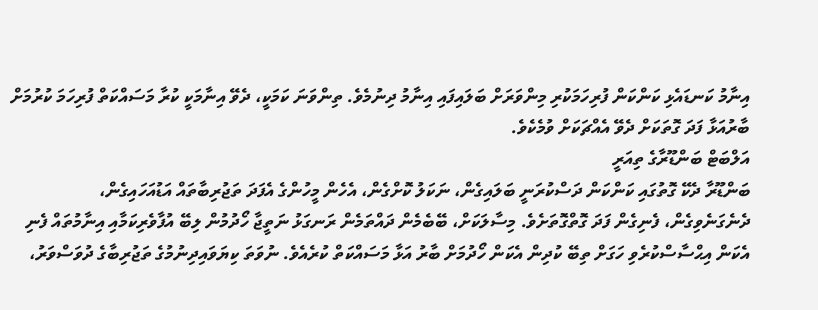އިނާމު ކަނޑައެޅި ކަންކަން ފުރިހަމަކުރި މިންވަރަށް ބަލައިފައި އިނާމު ދިނުމެވެ. ތިންވަނަ ކަމަކީ، ދެވޭ އިނާމަކީ ކުރާ މަސައްކަތް ފުރިހަމަ ކުރުމަށް ބާރުއަޅާ ފަދަ ގޮތަކަށް ދެވޭ އެއްޗަކަށް ވުމެކެވެ.
އަލްބަޓް ބަންޑޫރާގެ ތިއަރީ
ބަންޑޫރާ ދެކޭ ގޮތުގައި ކަންކަން ދަސްކުރަނީ ބަލައިގެން، ނަކަލު ކޮށްގެން، އެހެން މީހުންގެ އެފަދަ ތަޖުރިބާތައް އަޑުއަހައިގެން، ދެނެގަނެވިގެން، ފެނިގެން ފަދަ ގޮތްގޮތަށެވެ. މިސާލަކަށް، ބޭބެމެން ދައްތަމެން ރަނގަޅު ނަތީޖާ ހޯދުމުން ލިބޭ އުފާވެރިކަމާއި އިނާމުތައް ފެނި އެކަން އިޙްސާސްކުރެވި ހަގަށް ތިބޭ ކުދިން އެކަން ހޯދުމަށް ބާރު އަޅާ މަސައްކަތް ކުރެއެވެ. ނުވަތަ ކިޔަވައިދިނުމުގެ ތަޖުރިބާގެ ދުވަސްވަރު،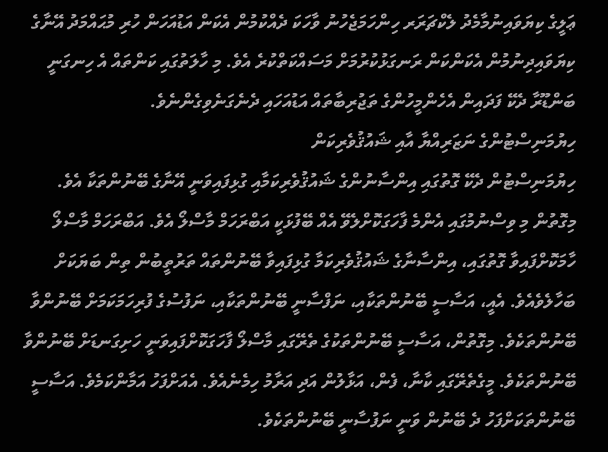ޢަލީގެ ކިޔަވައިނުމާމެދު ލެކްޗަރަރ ހިންހަމަޖެހުނު ވާހަކަ ދެއްކުމުން އެކަން އަޑުއަހަން ހުރި މުޙައްމަދު އޭނާގެ ކިޔަވައިދިނުމުން އެކަންކަން ރަނގަޅުކުރުމަށް މަސައްކަތްކުރެ އެވެ. މި ހާލަތުގައި ކަންތައް އެ ހިނގަނީ ބަންޑޫރާ ދެކޭ ފަދައިން އެހެންމީހުންގެ ތަޖުރިބާތައް އަޑުއަހައި ދެނެގަނެވިގެންނެވެ.
ހިޔުމަނިސްޓުންގެ ނަޒަރިއްޔާ އާއި ޝައުޤުވެރިކަން
ހިޔުމަނިސްޓުން ދެކޭ ގޮތުގައި އިންސާނުންގެ ޝައުޤުވެރިކަމާއި ގުޅިފައިވަނީ އޭނާގެ ބޭނުންތަކާ އެވެ. މިގޮތުން މި ވިސްނުމުގައި އެންމެ ފާހަގަކޮށްލެވޭ އެއް ބޭފުޅަކީ އަބްރަހަމް މާސްލޯ އެވެ. އަބްރަހަމް މާސްލޯ ހާމަކޮށްފައިވާ ގޮތުގައި، އިންސާނާގެ ޝައުޤުވެރިކަމާ ގުޅިފައިވާ ބޭނުންތައް ތަރުތީބުން ތިން ބަޔަކަށް ބަހާލެވެއެވެ. އެއީ، އަސާސީ ބޭނުންތަކާއި، ނަފްސާނީ ބޭނުންތަކާއި، ނަފުސުގެ ފުރިހަމަކަމަށް ބޭނުންވާ ބޭނުންތަކެވެ. މިގޮތުން، އަސާސީ ބޭނުންތަކުގެ ތެރޭގައި މާސްލޯ ފާހަގަކޮށްފައިވަނީ ހަށިގަނޑަށް ބޭނުންވާ ބޭނުންތަކެވެ. މީގެތެރޭގައި ކާނާ، ފެން، އަޅާލުން އަދި އަރާމު ހިމެނެއެވެ. އެއަށްފަހު އަމާންކަމެވެ. އަސާސީ ބޭނުންތަކަށްފަހު ދެ ބޭނުން ވަނީ ނަފުސާނީ ބޭނުންތަކެވެ.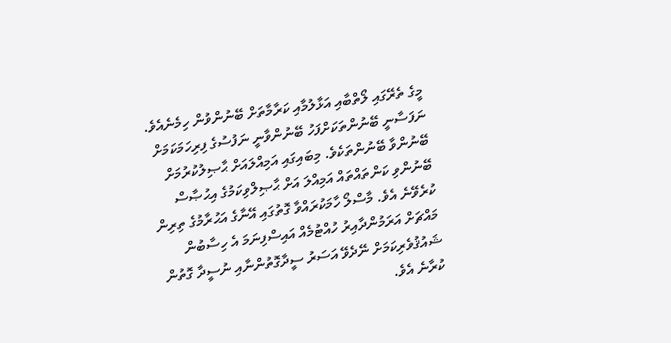މީގެ ތެރޭގައި ލޯތްބާއި އަޅާލުމާއި ކަރާމާތަށް ބޭނުންވުން ހިމެނެއެވެ. ނަފަސާނީ ބޭނުންތަކަށްފަހު ބޭނުންވާނީ ނަފުސުގެ ފިރިހަމަކަމަށް ބޭނުންވާ ބޭނުންތަކެވެ. މިބައިގައި އަމިއްލައަށް ޙާޞިލުކުރުމަށް ބޭނުންވި ކަންތައްތައް އަމިއްލަ އަށް ޙާޞިލްވިކަމުގެ އިޙުޞާސް ކުރެވޭނެ އެވެ. މާސްލޯ ހާމަކުރައްވާ ގޮތުގައި އޭނާގެ އަޙުރާމުގެ ތިރިން މައްޗަށް އަރަމުންދާއިރު ހުއްޓުމެއް އައިސްފިނަމަ އެ ހިސާބުން ޝައުޤުވެރިކަމަށް ނޭދެވޭ އަސަރު ސީދާގޮތުންނާއި ނުސީދާ ގޮތުން ކުރާނެ އެވެ.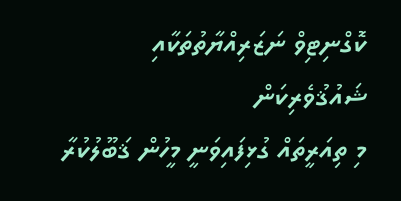ކޮގްނިޓިވް ނަޒަރިއްޔާތުތަކާއި ޝައުޤުވެރިކަން
މި ތިއަރީތައް ގުޅިފައިވަނީ މީހުން ޤަބޫލުކުރާ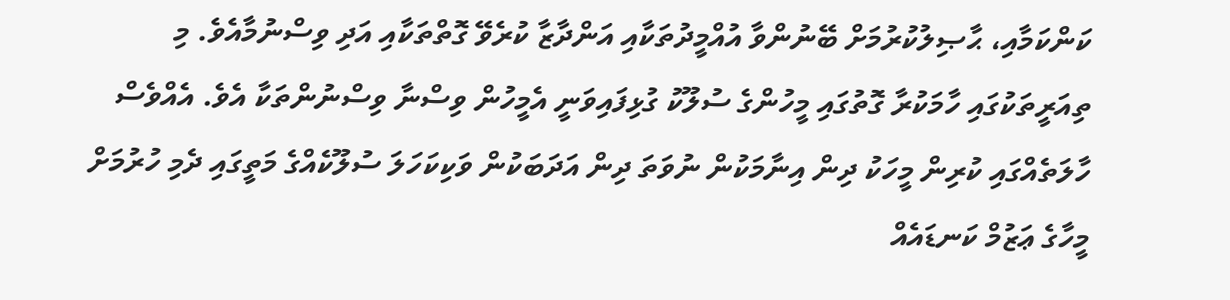ކަންކަމާއި، ޙާޞިލުކުރުމަށް ބޭނުންވާ އުއްމީދުތަކާއި އަންދާޒާ ކުރެވޭ ގޮތްތަކާއި އަދި ވިސްނުމާއެވެ. މި ތިއަރީތަކުގައި ހާމަކުރާ ގޮތުގައި މީހުންގެ ސުލޫކު ގުޅިފައިވަނީ އެމީހުން ވިސްނާ ވިސްނުންތަކާ އެވެ. އެއްވެސް ހާލަތެއްގައި ކުރިން މީހަކު ދިން އިނާމަކުން ނުވަތަ ދިން އަދަބަކުން ވަކިކަހަލަ ސުލޫކެއްގެ މަތީގައި ދެމި ހުރުމަށް މީހާގެ ޢަޒުމް ކަނޑައެއް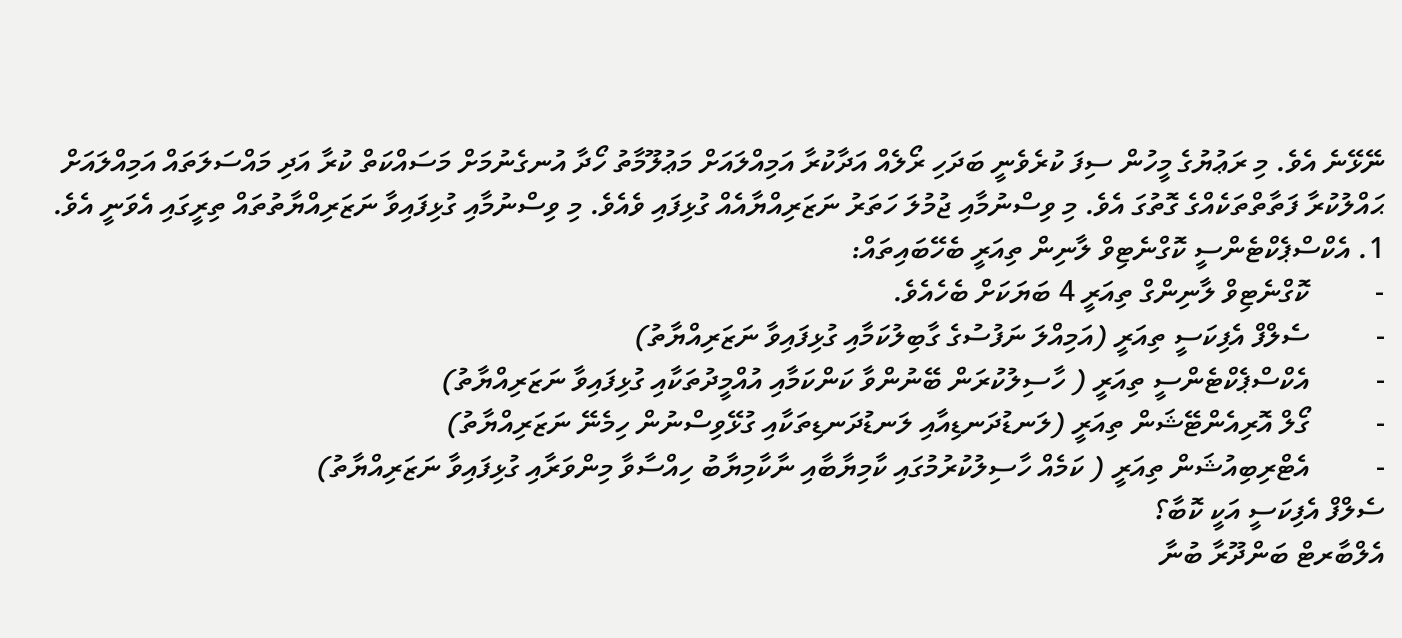ނޭޅޭނެ އެވެ. މި ރަޢުޔުގެ މީހުން ސިފަ ކުރެވެނީ ބަދަހި ރޯލެއް އަދާކުރާ އަމިއްލައަށް މަޢުލޫމާތު ހޯދާ އުނގެނުމަށް މަސައްކަތް ކުރާ އަދި މައްސަލަތައް އަމިއްލައަށް ޙައްލުކުރާ ފަތާތްތަކެއްގެ ގޮތުގަ އެވެ. މި ވިސްނުމާއި ޖުމުލަ ހަތަރު ނަޒަރިއްޔާއެއް ގުޅިފައި ވެއެވެ. މި ވިސްނުމާއި ގުޅިފައިވާ ނަޒަރިއްޔާތުތައް ތިރީގައި އެވަނީ އެވެ.
1. އެކްސްޕެކްޓެންސީ ކޮގްނެޓިވް ލާނިން ތިއަރީ ބެހޭބައިތައް:
-         ކޮގްނެޓިވް ލާނިންގް ތިއަރީ 4 ބަޔަކަށް ބެހެއެވެ.
-         ސެލްފް އެފިކަސީ ތިއަރީ (އަމިއްލަ ނަފުސުގެ ގާބިލުކަމާއި ގުޅިފައިވާ ނަޒަރިއްޔާތު)
-         އެކްސްޕެކްޓެންސީ ތިއަރީ ( ހާސިލުކުރަން ބޭނުންވާ ކަންކަމާއި އުއްމީދުތަކާއި ގުޅިފައިވާ ނަޒަރިއްޔާތު)
-         ގޯލް އޮރިއެންޓޭޝަން ތިއަރީ (ލަނޑުދަނޑިއާއި ލަނޑުދަނޑިތަކާއި ގުޅޭވިސްނުން ހިމެނޭ ނަޒަރިއްޔާތު)
-         އެޓްރިބިއުޝަން ތިއަރީ ( ކަމެއް ހާސިލުކުރުމުގައި ކާމިޔާބާއި ނާކާމިޔާބު ހިއްސާވާ މިންވަރާއި ގުޅިފައިވާ ނަޒަރިއްޔާތު)
ސެލްފް އެފިކަސީ އަކީ ކޮބާ؟
އެލްބާރޓް ބަންދޫރާ ބުނާ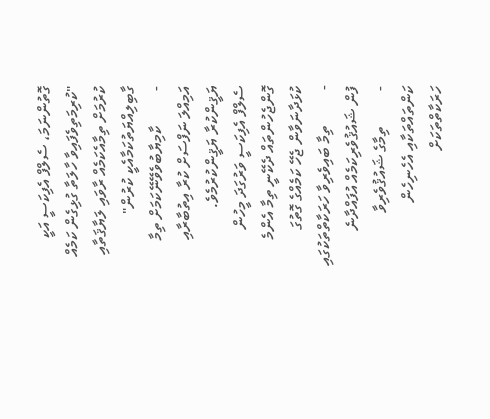ގޮތުންނަމަ، ސެލްފް އެފިކަސީ އަކީ "ކުރިމަތިވެފައިވާ ހާލަތާ ގުޅިގެން ކަމެއް ކުރުމަށް ތިމާއެކަމެއް ރާވައި ލަޔާޤަތާއި ގާބިލިއްޔަތުކަމާއެކީ ކުރުން"
-         ކާމިޔާބުވެވޭނޭކަމަށް ތިމާ އަމިއްލަ ނަފްސަށް ކުރާ އިތުބާރާއި ޔަޤީންކުރާ ޔަޤީންކުރުމެވެ.
ސެލްފް އެފިކަސީ ވަރުގަދަ މީހުން
ގޮންޖެހުންތައް ދެކޭނީ ތިމާ އެންމެ ކުޅަދާނަވާން ޖެހޭ ކަމެއްގެ ގޮތުގަ
-         ތިމާ ބައިވެރިވާ ހަރަކާތްތަކުގައި ފުން ޝައުޤުވެރިކަމެއް އުފައްދާނެ
-         ތިމާގެ ޝައުޤުވެރިވާ ކަންތައްތަކާއި އެހެނިހެން ހަރަކާތްތަކަށް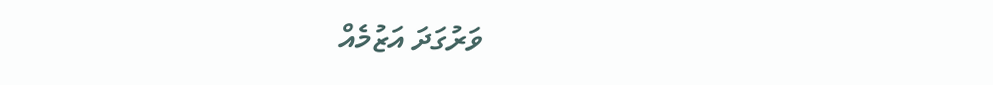ވަރުގަދަ އަޒުމެއް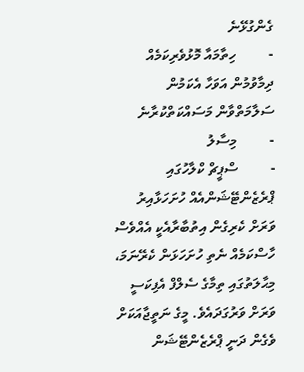ގެންގުޅޭނެ
-         ހިތާމައާ މޮޅުވެރިކަމެއް ދިމާވުމުން އަވަހާ އެކަމުން ސަލާމަތްވާން މަސައްކަތްކުރާނެ
-         މިސާލު
-         ސްޕީޗް ކްލާހުގައި ޕްރެޒެންޓޭޝަންއެއް ހުށަހަޅާއިރު ވަރަށް ކެރިގެން އިތުބާރާއެކީ އެއްވެސް ހާސްކަމެއް ނެތި ހުށަހަޅަން ކެރޭނަމަ، މިޙާލަތުގައި ތިމާގެ ސެލްފް އެފިކަސީ ވަރަށް ވަރުގަދައެވެ. މީގެ ނަތީޖާއަކަށް ވެގެން ދަނީ ޕްރެޒެންޓޭޝަން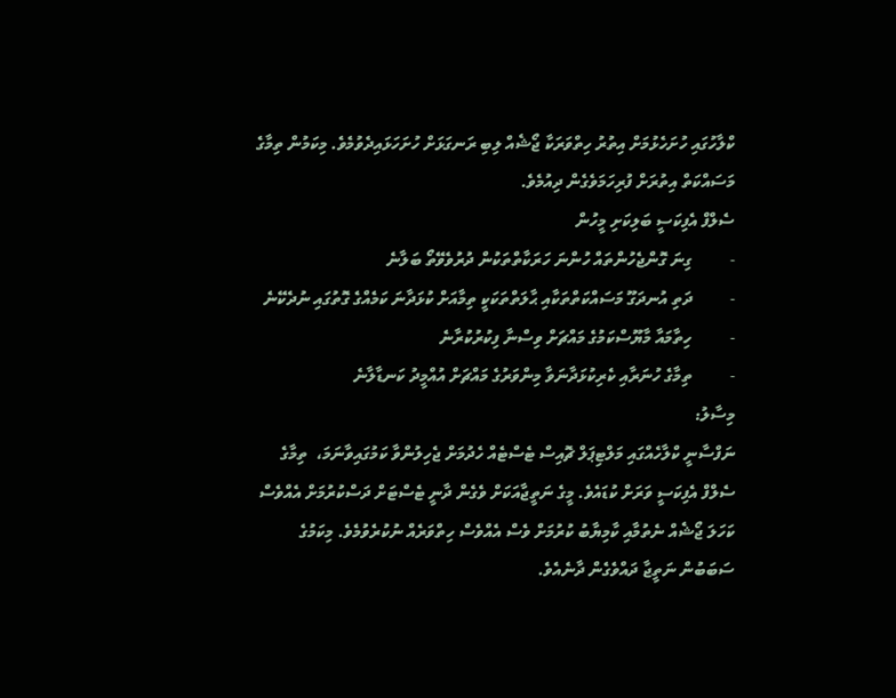ކްލާހުގައި ހުށަހެޅުމަށް އިތުރު ހިތްވަރަކާ ޖޯޝެއް ލިބި ރަނގަޅަށް ހުށަހަޅައިދެވުމެވެ. މިކަމުން ތިމާގެ މަސައްކަތް އިތުރަށް ފުރިހަމަވެގެން ދިއުމެވެ.
ސެލްފް އެފިކަސީ ބަލިކަށި މީހުން
-         ގިނަ ގޮންޖެހުންތައް ހުންނަ ހަރަކާތްތަކުން ދުރުވެވޭތޯ ބަލާނެ
-         ދަތި އުނދަގޫ މަސައްކަތްތަކާއި ޙާލަތްތަކަކީ ތިމާއަށް ކުޅަދާނަ ކަމެއްގެ ގޮތުގައި ނުދެކޭނެ
-         ހިތާމައާ މާޔޫސްކަމުގެ މައްޗަށް ވިސްނާ ފިކުރުކުރާނެ
-         ތިމާގެ ހުނަރާއި ކެރިކުޅަދާނަވާ މިންވަރުގެ މައްޗަށް އުއްމީދު ކަނޑާލާނެ
މިސާލު:
ނަފްސާނީ ކްލާހެއްގައި މަލްޓިޕަލް ޗޮއިސް ޓެސްޓެއް ހެދުމަށް ޖެހިލުންވާ ކަމުގައިވާނަމަ،  ތިމާގެ ސެލްފް އެފިކަސީ ވަރަށް ކުޑައެވެ. މީގެ ނަތީޖާއަކަށް ވެގެން ދާނީ ޓެސްޓަށް ދަސްކުރުމަށް އެއްވެސް ކަހަލަ ޖޯޝެއް ނެތުމާއި ކާމިޔާބު ކުރުމަށް ވެސް އެއްވެސް ހިތްވަރެއް ނުކުރެވުމެވެ. މިކަމުގެ ސަބަބުން ނަތީޖާ ދައްވެގެން ދާނެއެވެ.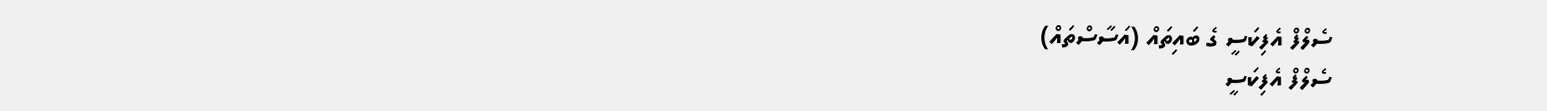ސެލްފް އެފިކަސީ ގެ ބައިތައް (އަސާސްތައް)
ސެލްފް އެފިކަސީ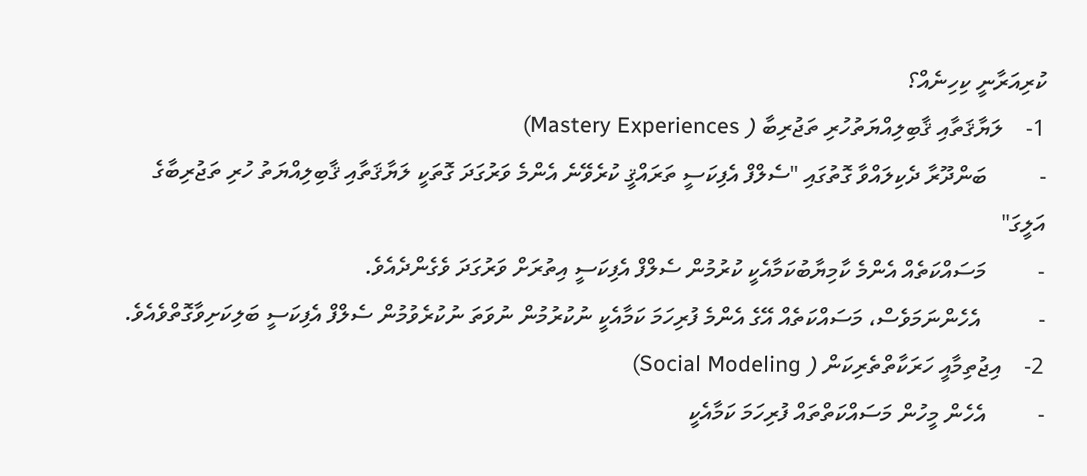ކުރިއަރާނީ ކިހިނެއް؟
1-    ލަޔާޤަތާއި ޤާބިލިއްޔަތުހުރި ތަޖުރިބާ ( Mastery Experiences)
-         ބަންދޫރާ ދެކިލައްވާ ގޮތުގައި "ސެލްފް އެފިކަސީ ތަރައްޤީ ކުރެވޭނެ އެންމެ ވަރުގަދަ ގޮތަކީ ލަޔާޤަތާއި ޤާބިލިއްޔަތު ހުރި ތަޖުރިބާގެ އަލީގަ"
-         މަސައްކަތެއް އެންމެ ކާމިޔާބުކަމާއެކީ ކުރުމުން ސެލްފް އެފިކަސީ އިތުރަށް ވަރުގަދަ ވެގެންދެއެވެ.
-          އެހެންނަމަވެސް، މަސައްކަތެއް އޭގެ އެންމެ ފުރިހަމަ ކަމާއެކީ ނުކުރުމުން ނުވަތަ ނުކުރެވުމުން ސެލްފް އެފިކަސީ ބަލިކަށިވާގޮތްވެއެވެ.
2-    އިޖުތިމާއީ ހަރަކާތްތެރިކަން ( Social Modeling)
-         އެހެން މީހުން މަސައްކަތްތައް ފުރިހަމަ ކަމާއެކީ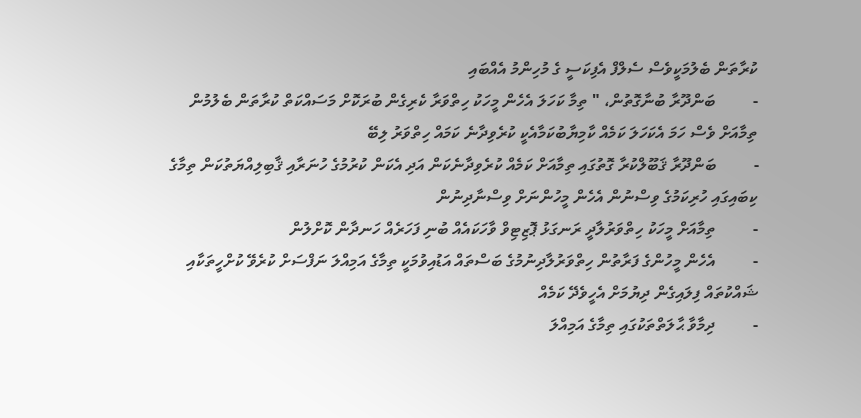ކުރާތަން ބެލުމަކީވެސް ސެލްފް އެފިކަސީ ގެ މުހިންމު އެއްބައި
-         ބަންދޫރާ ބުނާގޮތުން، " ތިމާ ކަހަލަ އެހެން މީހަކު ހިތްވަރާ ކެރިގެން ބުރަކޮށް މަސައްކަތް ކުރާތަން ބެލުމުން ތިމާއަށް ވެސް ހަމަ އެކަހަލަ ކަމެއް ކާމިޔާބުކަމާއެކީ ކުރެވިދާނެ ކަމައް ހިތްވަރު ލިބޭ
-         ބަންދޫރާ ޤަބޫލްކުރާ ގޮތުގައި ތިމާއަށް ކަމެއް ކުރެވިދާނެކަން އަދި އެކަން ކުރުމުގެ ހުނަރާއި ޤާބިލިއްޔަތުކަން ތިމާގެ ކިބައިގައި ހުރިކަމުގެ ވިސްނުން އެހެން މީހުންނަށް ވިސްނާދިނުން
-         ތިމާއަށް މީހަކު ހިތްވަރުލާދީ ރަނގަޅު ޕޮޒިޓިވް ވާހަކައެއް ބުނި ފަހަރެއް ހަނދާން ކޮށްލުން
-         އެހެން މީހުންގެ ފަރާތުން ހިތްވަރުލާދިނުމުގެ ބަސްތައް އަޑުއިވުމަކީ ތިމާގެ އަމިއްލަ ނަފްސަށް ކުރެވޭ ކުށްހީތަކާއި ޝައްކުތައް ފިލައިގެން ދިޔުމަށް އެހީވެދޭ ކަމެއް
-         ދިމާވާ ޙާލަތްތަކުގައި ތިމާގެ އަމިއްލަ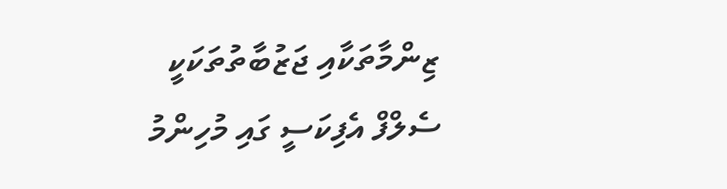ޒިންމާތަކާއި ޖަޒުބާތުތަކަކީ ސެލްފް އެފިކަސީ ގައި މުހިންމު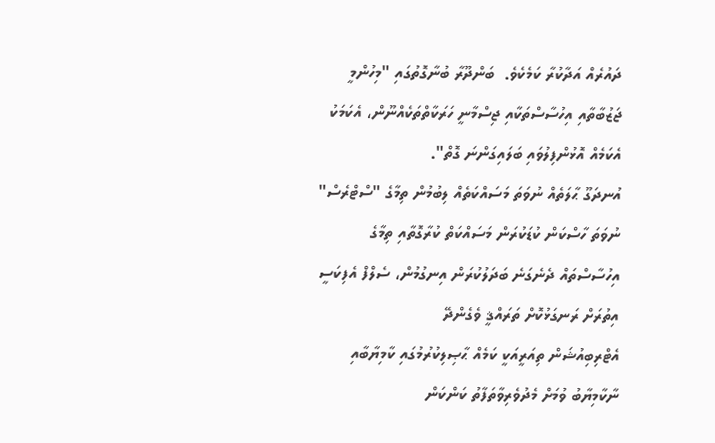ދައުރެއް އަދާކުރާ ކަމެކެވެ.  ބަންދޫރާ ބުނާގޮތުގައި "މިހުންމީ ޖަޒުބާތާއި އިހުސާސްތަކާއި ޖިސްމާނީ ހަރަކާތްތަކެއްނޫން، އެކަމަކު އެކަމެއް އޮޅުންފިލުވައި ބަލައިގަންނަ ގޮތް".
އުނދަގޫ ޙާލަތެއް ނުވަތަ މަސައްކަތެއް ލިބުމުން ތިމާގެ "ސްޓްރެސް" ނުވަތަ ހާސްކަން ކުޑަކުރަން މަސައްކަތް ކުރާގޮތާއި ތިމާގެ އިހުސާސްތައް ދެނެގަނެ ބަދަލުކުރަން އިނގުމުން، ސެލްފް އެފިކަސީ އިތުރަށް ރަނގަޅުކޮށް ތަރައްޤީ ވެގެންދޭ
އެޓްރިބިއުޝަން ތިއަރީއަކީ ކަމެއް ޙާޞިލިކުރުމުގައި ކާމިޔާބާއި ނާކާމިޔާބު ވުމަށް މެދުވެރިވާތަފާތު ކަންކަން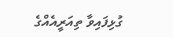ގުޅިފައިވާ ތިއަރީއެއްގެ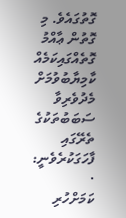ގޮތުގައެވެ. މި ގޮތުން ޢާއްމު ގޮތެއްގައިކަމެއް ކާމިޔާބުވުމަށް މެދުވެރިވާ ސަބަބުތަކުގެ ތެރޭގައި ފާހަގަކުރެވެނީ:
·        ކަމަށްހުރި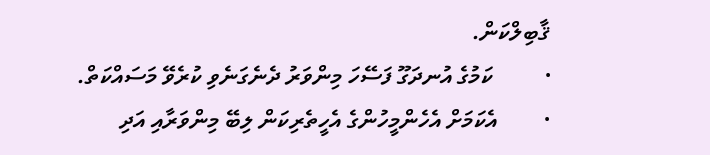ޤާބިލްކަން.
·         ކަމުގެ އުނދަގޫ ފަސޭހަ މިންވަރު ދެނެގަނެވި ކުރެވޭ މަސައްކަތް.
·        އެކަމަށް އެހެންމީހުންގެ އެހީތެރިކަން ލިބޭ މިންވަރާއި އަދި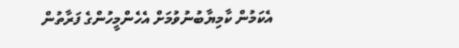އެކަމުން ކާމިޔާބުނުވުމަށް އެހެންމީހުންގެ ފަރާތުން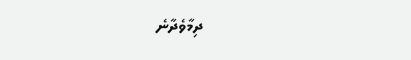ދިމާވެދާނެ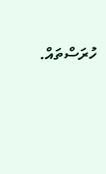ހުރަސްތައް.